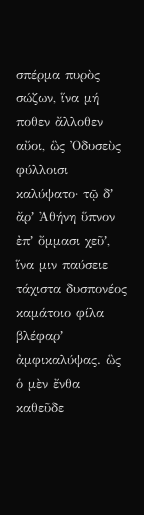σπέρμα πυρὸς σώζων, ἵνα μή ποθεν ἄλλοθεν αὔοι, ὣς Ὀδυσεὺς φύλλοισι καλύψατο· τῷ δʼ ἄρʼ Ἀθήνη ὕπνον ἐπʼ ὄμμασι χεῦʼ, ἵνα μιν παύσειε τάχιστα δυσπονέος καμάτοιο φίλα βλέφαρʼ ἀμφικαλύψας. ὣς ὁ μὲν ἔνθα καθεῦδε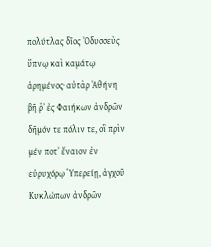πολύτλας δῖος Ὀδυσσεὺς ὕπνῳ καὶ καμάτῳ ἀρημένος· αὐτὰρ Ἀθήνη βῆ ῥʼ ἐς Φαιήκων ἀνδρῶν δῆμόν τε πόλιν τε, οἳ πρὶν μέν ποτʼ ἔναιον ἐν εὐρυχόρῳ Ὑπερείῃ, ἀγχοῦ Κυκλώπων ἀνδρῶν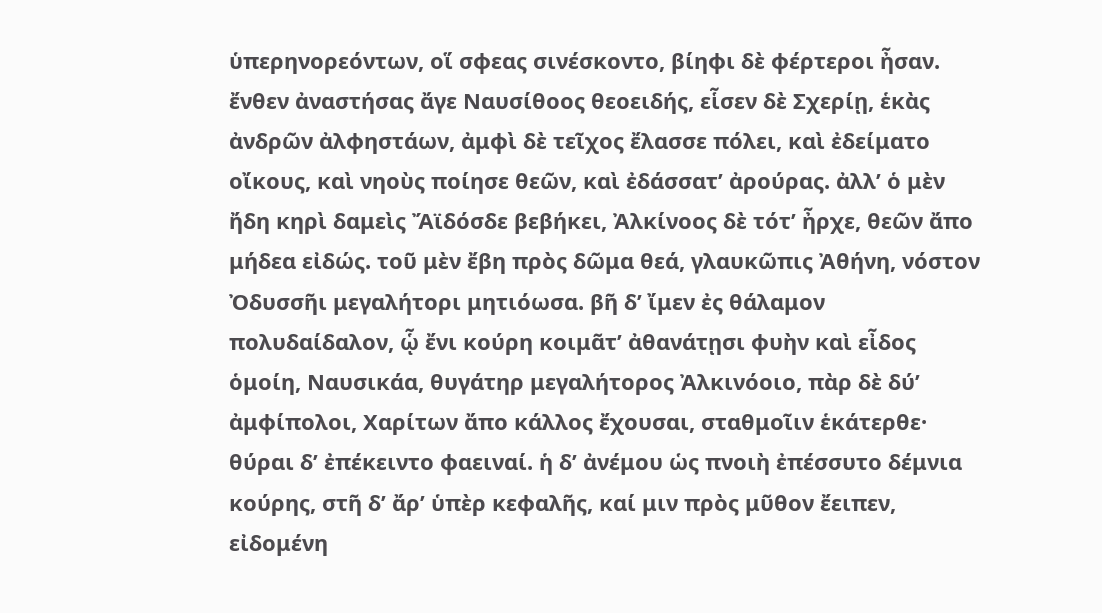ὑπερηνορεόντων, οἵ σφεας σινέσκοντο, βίηφι δὲ φέρτεροι ἦσαν. ἔνθεν ἀναστήσας ἄγε Ναυσίθοος θεοειδής, εἷσεν δὲ Σχερίῃ, ἑκὰς ἀνδρῶν ἀλφηστάων, ἀμφὶ δὲ τεῖχος ἔλασσε πόλει, καὶ ἐδείματο οἴκους, καὶ νηοὺς ποίησε θεῶν, καὶ ἐδάσσατʼ ἀρούρας. ἀλλʼ ὁ μὲν ἤδη κηρὶ δαμεὶς Ἄϊδόσδε βεβήκει, Ἀλκίνοος δὲ τότʼ ἦρχε, θεῶν ἄπο μήδεα εἰδώς. τοῦ μὲν ἔβη πρὸς δῶμα θεά, γλαυκῶπις Ἀθήνη, νόστον Ὀδυσσῆι μεγαλήτορι μητιόωσα. βῆ δʼ ἴμεν ἐς θάλαμον πολυδαίδαλον, ᾧ ἔνι κούρη κοιμᾶτʼ ἀθανάτῃσι φυὴν καὶ εἶδος ὁμοίη, Ναυσικάα, θυγάτηρ μεγαλήτορος Ἀλκινόοιο, πὰρ δὲ δύʼ ἀμφίπολοι, Χαρίτων ἄπο κάλλος ἔχουσαι, σταθμοῖιν ἑκάτερθε· θύραι δʼ ἐπέκειντο φαειναί. ἡ δʼ ἀνέμου ὡς πνοιὴ ἐπέσσυτο δέμνια κούρης, στῆ δʼ ἄρʼ ὑπὲρ κεφαλῆς, καί μιν πρὸς μῦθον ἔειπεν, εἰδομένη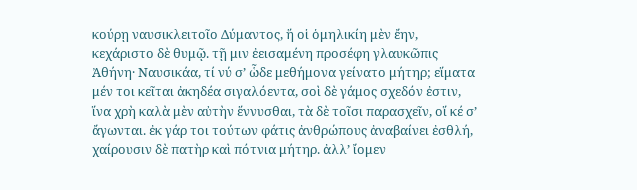κούρῃ ναυσικλειτοῖο Δύμαντος, ἥ οἱ ὁμηλικίη μὲν ἔην, κεχάριστο δὲ θυμῷ. τῇ μιν ἐεισαμένη προσέφη γλαυκῶπις Ἀθήνη· Ναυσικάα, τί νύ σʼ ὧδε μεθήμονα γείνατο μήτηρ; εἵματα μέν τοι κεῖται ἀκηδέα σιγαλόεντα, σοὶ δὲ γάμος σχεδόν ἐστιν, ἵνα χρὴ καλὰ μὲν αὐτὴν ἕννυσθαι, τὰ δὲ τοῖσι παρασχεῖν, οἵ κέ σʼ ἄγωνται. ἐκ γάρ τοι τούτων φάτις ἀνθρώπους ἀναβαίνει ἐσθλή, χαίρουσιν δὲ πατὴρ καὶ πότνια μήτηρ. ἀλλʼ ἴομεν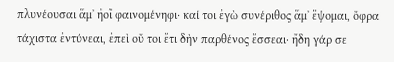πλυνέουσαι ἅμʼ ἠοῖ φαινομένηφι· καί τοι ἐγὼ συνέριθος ἅμʼ ἕψομαι, ὄφρα τάχιστα ἐντύνεαι, ἐπεὶ οὔ τοι ἔτι δὴν παρθένος ἔσσεαι· ἤδη γάρ σε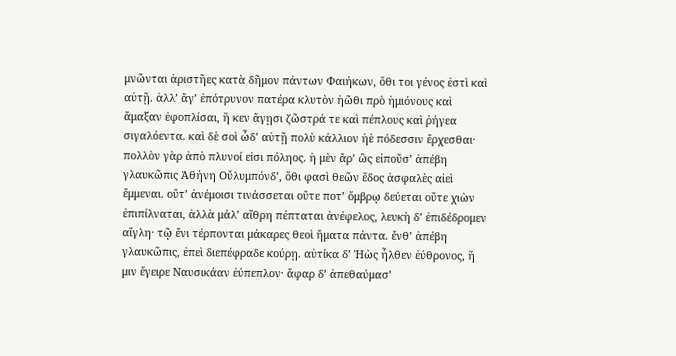μνῶνται ἀριστῆες κατὰ δῆμον πάντων Φαιήκων, ὅθι τοι γένος ἐστὶ καὶ αὐτῇ. ἀλλʼ ἄγʼ ἐπότρυνον πατέρα κλυτὸν ἠῶθι πρὸ ἡμιόνους καὶ ἄμαξαν ἐφοπλίσαι, ἥ κεν ἄγῃσι ζῶστρά τε καὶ πέπλους καὶ ῥήγεα σιγαλόεντα. καὶ δὲ σοὶ ὧδʼ αὐτῇ πολὺ κάλλιον ἠὲ πόδεσσιν ἔρχεσθαι· πολλὸν γὰρ ἀπὸ πλυνοί εἰσι πόληος. ἡ μὲν ἄρʼ ὣς εἰποῦσʼ ἀπέβη γλαυκῶπις Ἀθήνη Οὔλυμπόνδʼ, ὅθι φασὶ θεῶν ἕδος ἀσφαλὲς αἰεὶ ἔμμεναι. οὔτʼ ἀνέμοισι τινάσσεται οὔτε ποτʼ ὄμβρῳ δεύεται οὔτε χιὼν ἐπιπίλναται, ἀλλὰ μάλʼ αἴθρη πέπταται ἀνέφελος, λευκὴ δʼ ἐπιδέδρομεν αἴγλη· τῷ ἔνι τέρπονται μάκαρες θεοὶ ἤματα πάντα. ἔνθʼ ἀπέβη γλαυκῶπις, ἐπεὶ διεπέφραδε κούρῃ. αὐτίκα δʼ Ἠὼς ἦλθεν ἐύθρονος, ἥ μιν ἔγειρε Ναυσικάαν ἐύπεπλον· ἄφαρ δʼ ἀπεθαύμασʼ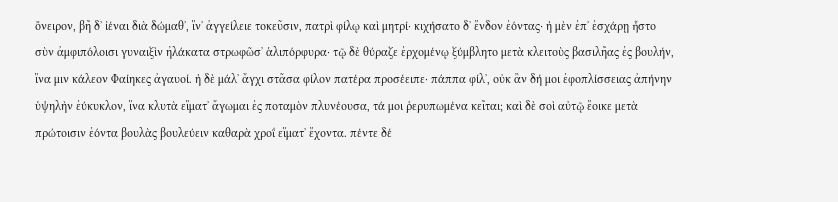ὄνειρον, βῆ δʼ ἰέναι διὰ δώμαθʼ, ἵνʼ ἀγγείλειε τοκεῦσιν, πατρὶ φίλῳ καὶ μητρί· κιχήσατο δʼ ἔνδον ἐόντας· ἡ μὲν ἐπʼ ἐσχάρῃ ἧστο σὺν ἀμφιπόλοισι γυναιξὶν ἠλάκατα στρωφῶσʼ ἁλιπόρφυρα· τῷ δὲ θύραζε ἐρχομένῳ ξύμβλητο μετὰ κλειτοὺς βασιλῆας ἐς βουλήν, ἵνα μιν κάλεον Φαίηκες ἀγαυοί. ἡ δὲ μάλʼ ἄγχι στᾶσα φίλον πατέρα προσέειπε· πάππα φίλʼ, οὐκ ἂν δή μοι ἐφοπλίσσειας ἀπήνην ὑψηλὴν ἐύκυκλον, ἵνα κλυτὰ εἵματʼ ἄγωμαι ἐς ποταμὸν πλυνέουσα, τά μοι ῥερυπωμένα κεῖται; καὶ δὲ σοὶ αὐτῷ ἔοικε μετὰ πρώτοισιν ἐόντα βουλὰς βουλεύειν καθαρὰ χροΐ εἵματʼ ἔχοντα. πέντε δέ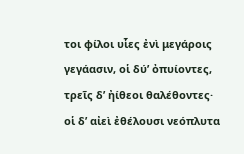τοι φίλοι υἷες ἐνὶ μεγάροις γεγάασιν, οἱ δύʼ ὀπυίοντες, τρεῖς δʼ ἠίθεοι θαλέθοντες· οἱ δʼ αἰεὶ ἐθέλουσι νεόπλυτα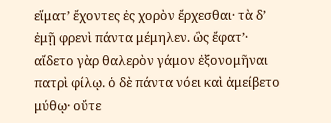εἵματʼ ἔχοντες ἐς χορὸν ἔρχεσθαι· τὰ δʼ ἐμῇ φρενὶ πάντα μέμηλεν. ὣς ἔφατʼ· αἴδετο γὰρ θαλερὸν γάμον ἐξονομῆναι πατρὶ φίλῳ. ὁ δὲ πάντα νόει καὶ ἀμείβετο μύθῳ· οὔτε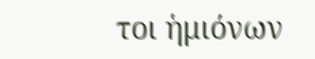τοι ἡμιόνων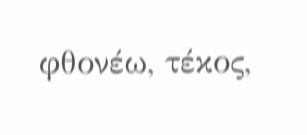φθονέω, τέκος,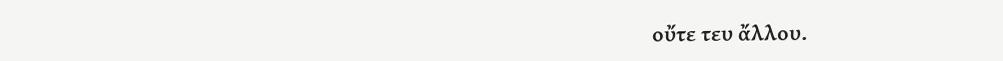οὔτε τευ ἄλλου.